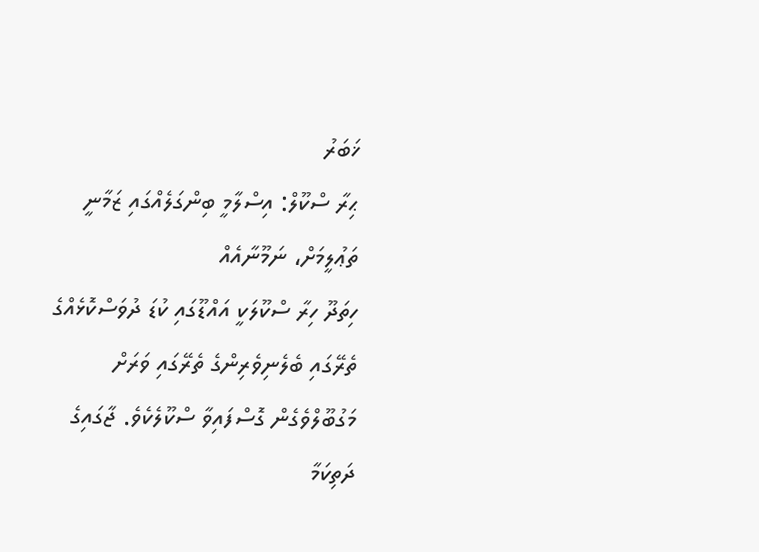ޚަބަރު
ޙިރާ ސްކޫލް: އިސްލާމީ ބިންގަލެއްގައި ޒަމާނީ ތަޢުލީމަށް، ނަމޫނާއެއް
ހިތަދޫ ހިރާ ސްކޫލަކީ އައްޑޫގައި ކުޑަ ދުވަސްކޮޅެއްގެ ތެރޭގައި ބެލެނިވެރިންގެ ތެރޭގައި ވަރަށް މަގުބޫލްވެގެން ގޮސްފައިވާ ސްކޫލެކެވެ. ޖާގައިގެ ދަތިކަމާ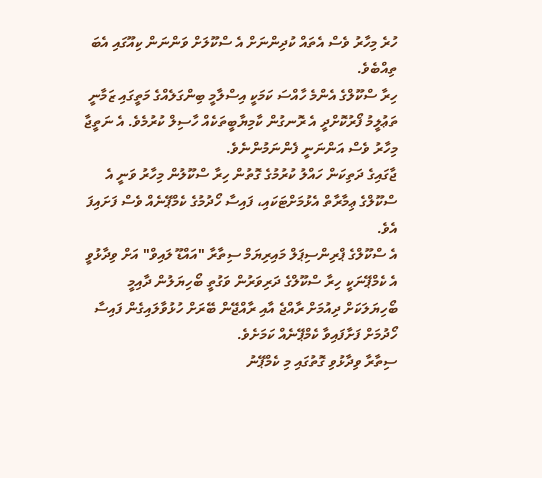ހުރެ މިހާރު ވެސް އެތައް ކުދިންނަށް އެ ސްކޫލަށް ވަންނަން ކިއޫގައި އެބަ ތިއްބެވެ.
ހިރާ ސްކޫލްގެ އެންމެ ހާއްސަ ކަމަކީ އިސްލާމީ ބިންގަލެއްގެ މަތީގައި ޒަމާނީ ތަޢުލީމު ފޯރުކޮށްދީ އެ ރޮނގުން ކާމިޔާބީތަކެއް ހާސިލް ކުރުމެވެ. އެ ނަތީޖާ މިހާރު ވެސް އަންނަނީ ފެންނަމުންނެވެ.
ޖާގައިގެ ދަތިކަން ހައްލު ކުރުމުގެ ގޮތުން ހިރާ ސްކޫލުން މިހާރު ވަނީ އެ ސްކޫލްގެ ޢިމާރާތް އެޅުމަށްޓަކައި، ފައިސާ ހޯދުމުގެ ކެމްޕޭނެއް ވެސް ފަށައިފަ އެވެ.
އެ ސްކޫލްގެ ޕްރިންސިޕަލް މައިރިޔަމް ސިތާރާ "އައްޑޫ ލައިވް" އަށް ވިދާޅުވީ އެ ކެމްޕޭނަކީ ހިރާ ސްކޫލްގެ ދަރިވަރުން ވަގުތީ ބޯހިޔަލުން ދާއިމީ ބޯހިޔަލަކަށް ދިއުމަށް ރާއްޖެ އާއި ރާއްޖޭން ބޭރަށް ހުޅުވާލައިގެން ފައިސާ ހޯދުމަށް ފަށާފައިވާ ކެމްޕޭނެއް ކަމަށެވެ.
ސިތާރާ ވިދާޅުވި ގޮތުގައި މި ކެމްޕޭނު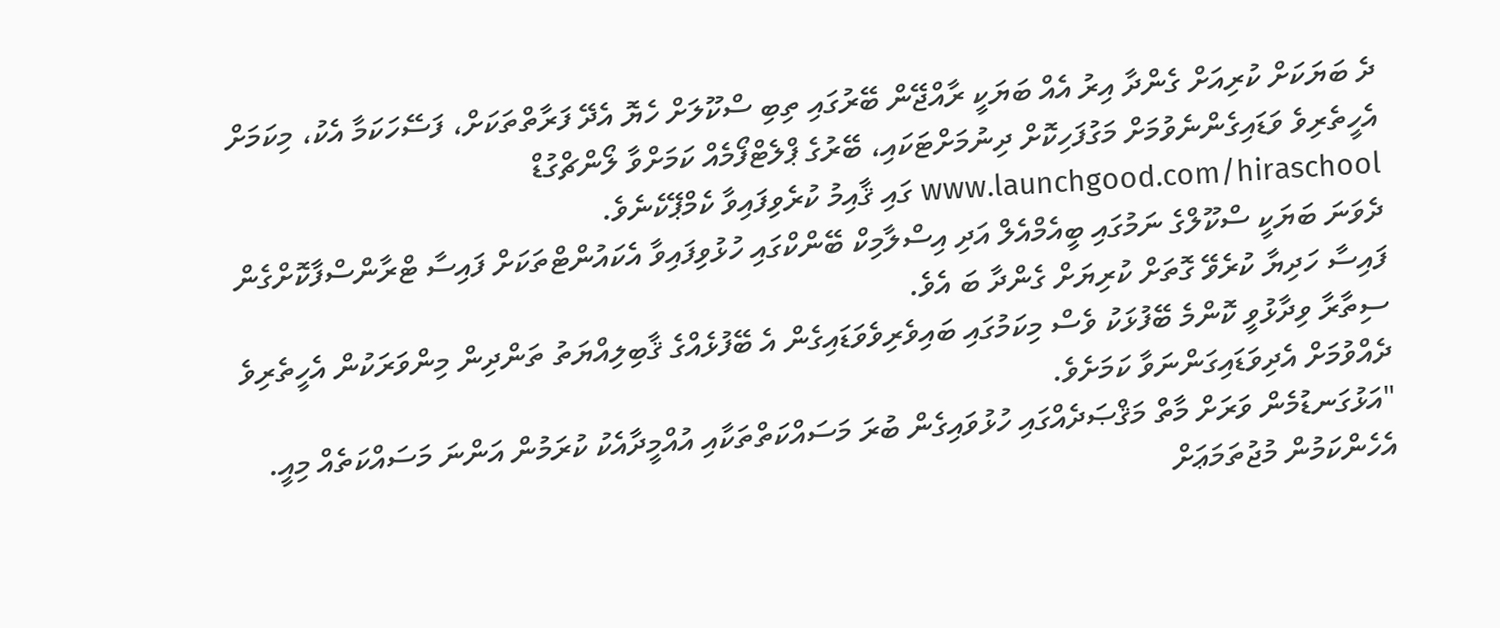ދެ ބަޔަކަށް ކުރިއަށް ގެންދާ އިރު އެއް ބަޔަކީ ރާއްޖޭން ބޭރުގައި ތިބި ސްކޫލަށް ހެޔޮ އެދޭ ފަރާތްތަކަށް، ފަސޭހަކަމާ އެކު، މިކަމަށް އެހީތެރިވެ ވަޑައިގެންނެވުމަށް މަގުފަހިކޮށް ދިނުމަށްޓަކައި، ބޭރުގެ ޕްލެޓްފޯމެއް ކަމަށްވާ ލޯންޗްގުޑް www.launchgood.com/hiraschool ގައި ޤާއިމު ކުރެވިފައިވާ ކެމްޕޭކެނެވެ.
ދެވަނަ ބަޔަކީ ސްކޫލްގެ ނަމުގައި ބީއެމްއެލް އަދި އިސްލާމިކް ބޭންކްގައި ހުޅުވިފައިވާ އެކައުންޓްތަކަށް ފައިސާ ޓްރާންސްފާކޮށްގެން ފައިސާ ހަދިޔާ ކުރެވޭ ގޮތަށް ކުރިޔަށް ގެންދާ ބަ އެވެ.
ސިތާރާ ވިދާޅުވީ ކޮންމެ ބޭފުޅަކު ވެސް މިކަމުގައި ބައިވެރިވެވަޑައިގެން އެ ބޭފުޅެއްގެ ޤާބިލިއްޔަތު ތަންދިން މިންވަރަކުން އެހީތެރިވެ ދެއްވުމަށް އެދިވަޑައިގަންނަވާ ކަމަށެވެ.
"އަޅުގަނޑުމެން ވަރަށް މާތް މަޤްޞަދެއްގައި ހުޅުވައިގެން ބުރަ މަސައްކަތްތަކާއި އުއްމީދާއެކު ކުރަމުން އަންނަ މަސައްކަތެއް މިއީ. އެހެންކަމުން މުޖުތަމަޢަށް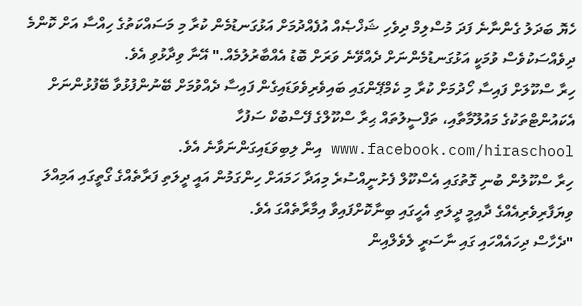ހެޔޮ ބަދަލު ގެންނާނެ ފަދަ މުސްލިމް ދިވެހި ޝަޚްޞެއް އުފެއްދުމަށް އަޅުގަނޑުމެން ކުރާ މި މަސައްކަތުގެ ހިއްސާ އަށް ކޮންމެ ދިވެއްސަކުވެސް ވުމަކީ އަޅުގަނޑުމެންނަށް ދެއްވޭނެ ވަރަށް ބޮޑު އެއްބާރުލުމެއް." އޭނާ ވިދާޅުވި އެވެ.
ހިރާ ސްކޫލަށް ފައިސާ ހޯދުމަށް ކުރާ މި ކެމްޕޭންގައި ބައިވެރިވެވަޑައިގެން ފައިސާ ދެއްވުމަށް ބޭނުންފުޅުވާ ބޭފުޅުންނަށް އެކައުންޓްތަކުގެ މައުލޫމާތާއި، ތަފްސީލުތައް ޙިރާ ސްކޫލްގެ ފޭސްބުކް ސަފުހާ www.facebook.com/hiraschool އިން ލިބިވަޑައިގަންނަވާނެ އެވެ.
ހިރާ ސްކޫލުން ބުނި ގޮތުގައި އެސްކޫލް ފެށުނީއްސުރެ މިއަދާ ހަމައަށް ހިންގަމުން އައީ ދީލަތި ފަރާތެއްގެ ގޯތީގައި އަމިއްލަ ވިޔަފާރިވެރިއެއްގެ ދާއިމީ ދީލަތި އެހީގައި ބިނާކޮށްފައިވާ އިމާރާތެއްގަ އެވެ.
"ދެހާސް ދިހައެއްހައި ގައި ނާސަރީ ލެވެލްއިން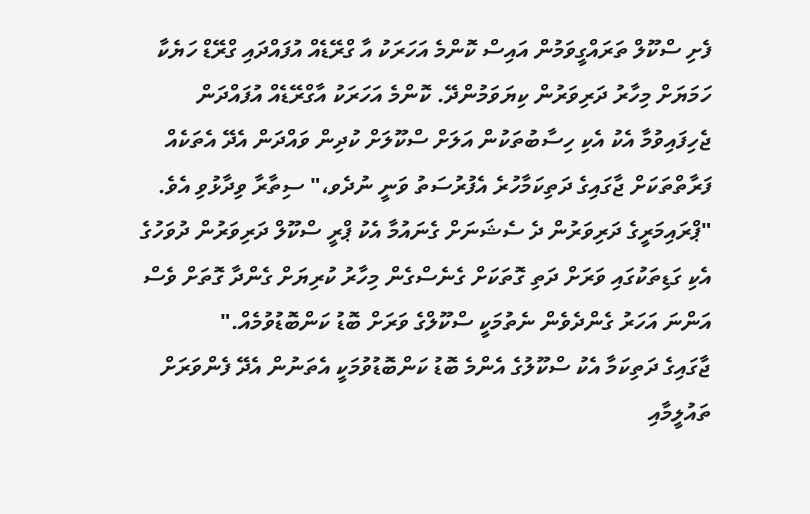ފެށި ސްކޫލް ތަރައްގީވަމުން އައިސް ކޮންމެ އަހަރަކު އާ ގްރޭޑެއް އުފައްދައި ގްރޭޑް ހަޔެކާ ހަމަޔަށް މިހާރު ދަރިވަރުން ކިޔަވަމުންދޭ. ކޮންމެ އަހަރަކު އާގްރޭޑެއް އުފައްދަން ޖެހިފައިވުމާ އެކު އެކި ހިސާބުތަކުން އަލަށް ސްކޫލަށް ކުދިން ވައްދަން އެދޭ އެތަކެއް ފަރާތްތަކަށް ޖާގައިގެ ދަތިކަމާހުރެ އެފުރުސަތު ވަނީ ނުދެވ،" ސިތާރާ ވިދާޅުވި އެވެ. "ޕްރައިމަރީގެ ދަރިވަރުން ދެ ސެޝަނަށް ގެނައުމާ އެކު ޕްރީ ސްކޫލް ދަރިވަރުން ދުވަހުގެ އެކި ގަޑިތަކުގައި ވަރަށް ދަތި ގޮތަކަށް ގެނެސްގެން މިހާރު ކުރިޔަށް ގެންދާ ގޮތަށް ވެސް އަންނަ އަހަރު ގެންދެވެން ނެތުމަކީ ސްކޫލްގެ ވަރަށް ބޮޑު ކަންބޮޑުވުމެއް."
ޖާގައިގެ ދަތިކަމާ އެކު ސްކޫލުގެ އެންމެ ބޮޑު ކަންބޮޑުވުމަކީ އެތަނުން އެދޭ ފެންވަރަށް ތައުލީމާއި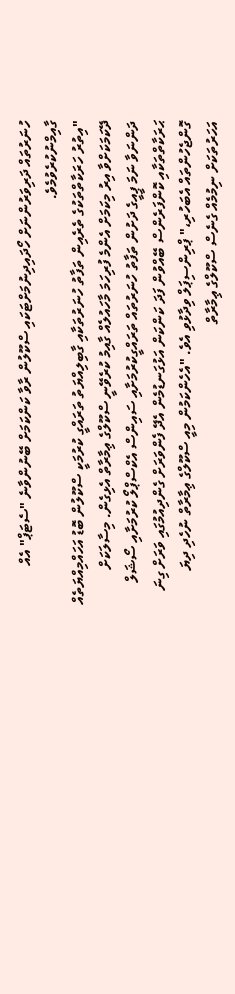ހުނަރުތައް ދަރިވަރުންނަށް ހޯދައިދިނުމަށްޓަކައި ސްކޫލުން ރާވާ ކަންކަމަށް ބޭނުންވާނެ "ސެޓަޕް" އެއް ގާއިމްނުކުރެވުމެވެ.
"އިތުރު ހަރަކާތްތަކުގެ ތެރެއިން ތަފާތު ހުނަރުތަކާއި ގާބިލިއްޔަތު ތަރައްގީ ކުރުމަކީ ސްކޫލުން ބޮޑު އަހައްމިއްޔަތެއް ދޭކަމަކަށްވާ އިރު މިކަމަށް އެންމެ ފުރިހަމަ މާހައުލެއް ގާއިމު ކުރެވޭނީ ސްކޫލްގެ ޢިމާރާތް އެޅިގެން. މިސާލަކަށް ދަންނަވާ ނަމަ ޕީއީގެ ދަށުން ތަފާތު ހުނަރުތައް ތަރައްގީކުރުމަށާއި ސައިންސް އެކްސްޕްލޯ ކުރުމަށާއި ސޯޝަލް ޙަރަކާތްތަކާއި ކޮންފަރެންސް ބޭއްވުން ފަދަ ކަންކަން އަޅުގަނޑުމެން އެދޭ ފެންވަރަށް ގެންދިއުމުގައި ވަރަށް ގިނަ ގޮންޖެހުންތައް އެބަހުރި،" ޕްރިންސިޕަލް ވިދާޅުވި އެވެ. "އެހެންކަމުން މިއީ ސްކޫލްގެ ޢިމާރާތް ނުހެދި ދިޔަ އަހަރުތަކަށް ނިމުމެއް ގެނެސް ސްކޫލްގެ ޢިމާރާތް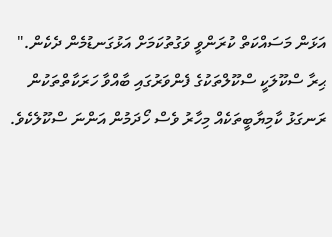އަޅަން މަސައްކަތް ކުރަންވީ ވަގުތުކަމަށް އަޅުގަނޑުމެން ދެކެން."
ޙިރާ ސްކޫލަކީ ސްކޫލްތަކުގެ ފެންވަރުގައި ބާއްވާ ހަރަކާތްތަކުން ރަނގަޅު ކާމިޔާބީތަކެއް މިހާރު ވެސް ހޯދަމުން އަންނަ ސްކޫލެކެވެ.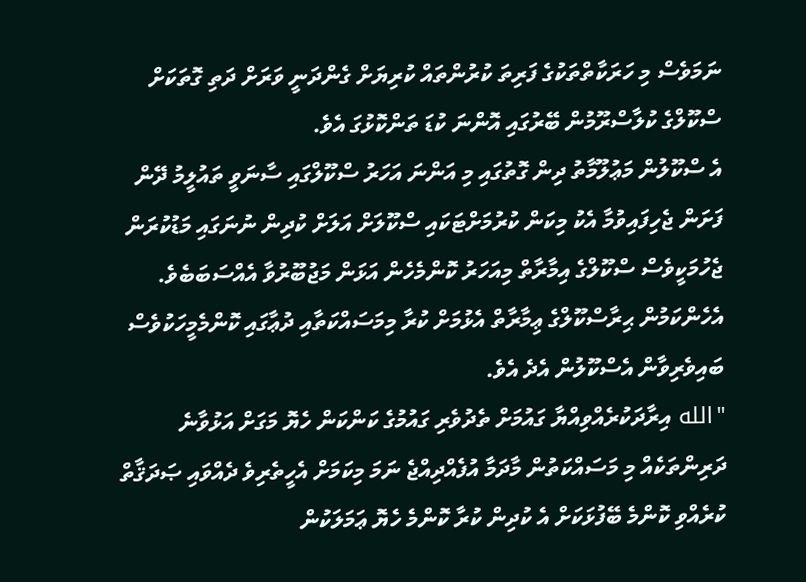ނަމަވެސް މި ހަރަކާތްތަކުގެ ފަރިތަ ކުރުންތައް ކުރިޔަށް ގެންދަނީ ވަރަށް ދަތި ގޮތަކަށް ސްކޫލްގެ ކުލާސްރޫމުން ބޭރުގައި އޮންނަ ކުޑަ ތަންކޮޅުގަ އެވެ.
އެ ސްކޫލުން މަޢުލޫމާތު ދިން ގޮތުގައި މި އަންނަ އަހަރު ސްކޫލްގައި ސާނަވީ ތައުލީމު ދޭން ފަށަން ޖެހިފައިވުމާ އެކު މިކަން ކުރުމަށްޓަކައި ސްކޫލަށް އަލަށް ކުދިން ނުނަގައި މަޑުކުރަން ޖެހުމަކީވެސް ސްކޫލްގެ އިމާރާތް މިއަހަރު ކޮންމެހެން އަޅަން މަޖުބޫރުވާ އެއްސަބަބެވެ.
އެހެންކަމުން ޙިރާސްކޫލްގެ ޢިމާރާތް އެޅުމަށް ކުރާ މިމަސައްކަތާއި ދުޢާގައި ކޮންމެމީހަކުވެސް ބައިވެރިވާން އެސްކޫލުން އެދެ އެވެ.
"الله އިރާދަކުރެއްވިއްޔާ ގައުމަށް ތެދުވެރި ގައުމުގެ ކަންކަން ހެޔޮ މަގަށް އަޅުވާނެ ދަރިންތަކެއް މި މަސައްކަތުން މާދަމާ އުފެއްދިއްޖެ ނަމަ މިކަމަށް އެހީތެރިވެ ދެއްވައި ޞަދަޤާތް ކުރެއްވި ކޮންމެ ބޭފުޅަކަށް އެ ކުދިން ކުރާ ކޮންމެ ހެޔޮ ޢަމަލަކުން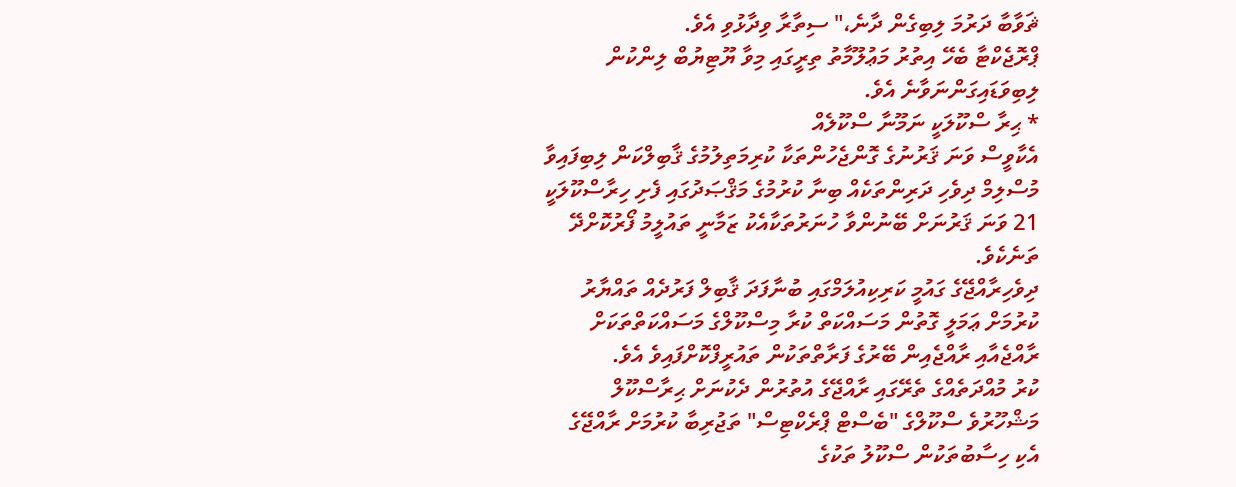ޘަވާބާ ދަރުމަ ލިބިގެން ދާނެ،" ސިތާރާ ވިދާޅުވި އެވެ.
ޕްރޮޖެކްޓާ ބެހޭ އިތުރު މަޢުލޫމާތު ތިރީގައި މިވާ ޔޫޓިޔުބް ލިންކުން ލިބިވަޑައިގަންނަވާނެ އެވެ.
* ޙިރާ ސްކޫލަކީ ނަމޫނާ ސްކޫލެއް
އެކާވީސް ވަނަ ޤަރުނުގެ ގޮންޖެހުންތަކާ ކުރިމަތިލުމުގެ ޤާބިލްކަން ލިބިފައިވާ މުސްލިމް ދިވެހި ދަރިންތަކެއް ބިނާ ކުރުމުގެ މަޤްޞަދުގައި ފެށި ހިރާސްކޫލަކީ 21 ވަނަ ޤަރުނަށް ބޭނުންވާ ހުނަރުތަކާއެކު ޒަމާނީ ތައުލީމު ފޯރުކޮށްދޭ ތަނެކެވެ.
ދިވެހިރާއްޖޭގެ ގައުމީ ކަރިކިއުލަމްގައި ބުނާފަދަ ޤާބިލް ފަރުދެއް ތައްޔާރު ކުރުމަށް ޢަމަލީ ގޮތުން މަސައްކަތް ކުރާ މިސްކޫލްގެ މަސައްކަތްތަކަށް ރާއްޖެއާއި ރާއްޖެއިން ބޭރުގެ ފަރާތްތަކުން ތައުރީފްކޮށްފައިވެ އެވެ.
ކުރު މުއްދަތެއްގެ ތެރޭގައި ރާއްޖޭގެ އުތުރުން ދެކުނަށް ޙިރާސްކޫލް މަޝްހޫރުވެ ސްކޫލްގެ "ބެސްޓް ޕްރެކްޓިސް" ތަޖުރިބާ ކުރުމަށް ރާއްޖޭގެ އެކި ހިސާބުތަކުން ސްކޫލު ތަކުގެ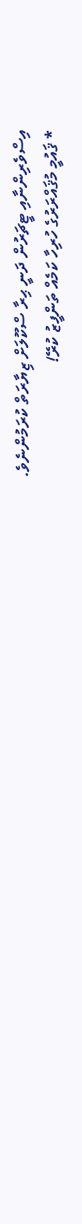އިސްވެރިންނާއި ޓީޗަރުން ދަނީ ޙިރާ ސްކޫލަށް ޒިޔާރަތް ކުރަމުންނެވެ.
* ޤައުމީ މުޤައްރަރުގެ ހުރިހާ ކަމެއް ތަންފީޒު ކުރޭ!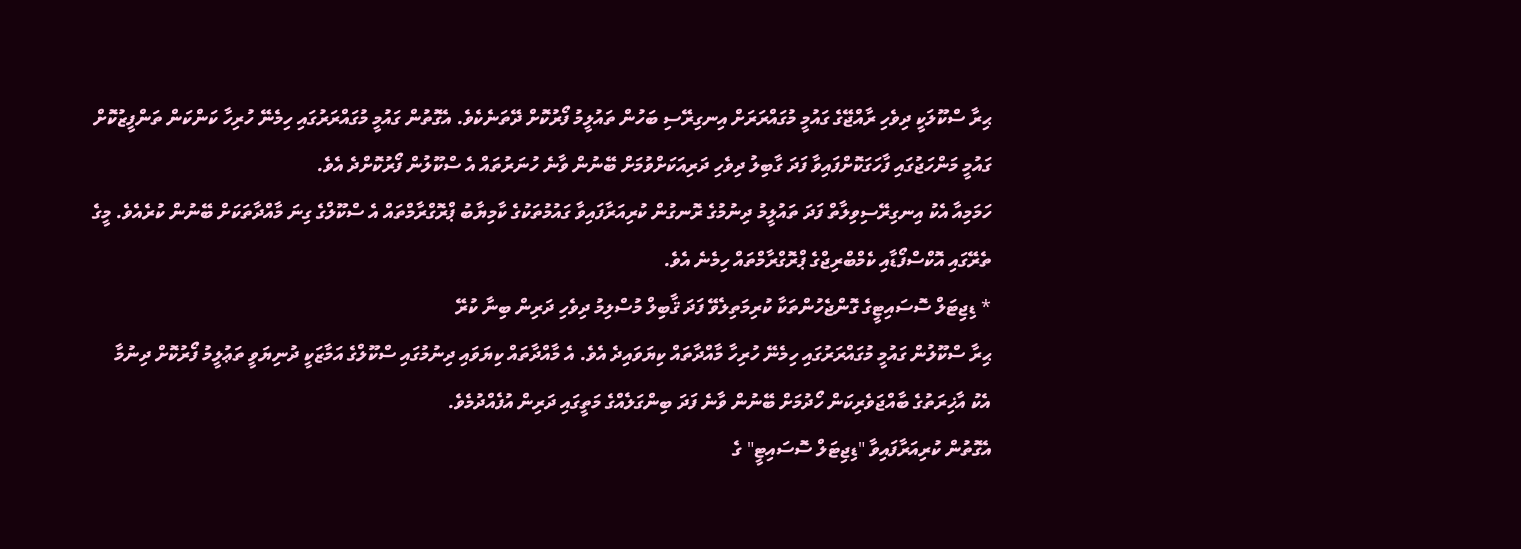ޙިރާ ސްކޫލަކީ ދިވެހި ރާއްޖޭގެ ގައުމީ މުގައްރަރަށް އިނގިރޭސި ބަހުން ތައުލީމު ފޯރުކޮށް ދޭތަނެކެވެ. އެގޮތުން ގައުމީ މުގައްރަރުގައި ހިމެނޭ ހުރިހާ ކަންކަން ތަންފީޒުކޮށް ގައުމީ މަންހަޖުގައި ފާހަގަކޮށްފައިވާ ފަދަ ގާބިލު ދިވެހި ދަރިއަކަށްވުމަށް ބޭނުން ވާނެ ހުނަރުތައް އެ ސްކޫލުން ފޯރުކޮށްދެ އެވެ.
ހަމަމިއާ އެކު އިނގިރޭސިވިލާތް ފަދަ ތައުލީމު ދިނުމުގެ ރޮނގުން ކުރިއަރާފައިވާ ގައުމުތަކުގެ ކާމިޔާބު ޕްރޮގްރާމްތައް އެ ސްކޫލްގެ ގިނަ މާއްދާތަކަށް ބޭނުން ކުރެއެވެ. މީގެ ތެރޭގައި އޮކްސްފޯޑާއި ކެމްބްރިޖްގެ ޕްރޮގްރާމްތައް ހިމެނެ އެވެ.
* ޑިޖިޓަލް ސޮސައިޓީގެ ގޮންޖެހުންތަކާ ކުރިމަތިލެވޭ ފަދަ ޤާބިލް މުސްލިމު ދިވެހި ދަރިން ބިނާ ކުރޭ
ޙިރާ ސްކޫލުން ގައުމީ މުގައްރަރުގައި ހިމެނޭ ހުރިހާ މާއްދާތައް ކިޔަވައިދެ އެވެ. އެ މާއްދާތައް ކިޔަވައި ދިނުމުގައި ސްކޫލްގެ އަމާޒަކީ ދުނިޔަވީ ތަޢުލީމު ފޯރުކޮށް ދިނުމާ އެކު އާޚިރަތުގެ ބާއްޖަވެރިކަން ހޯދުމަށް ބޭނުން ވާނެ ފަދަ ބިންގަލެއްގެ މަތީގައި ދަރިން އުފެއްދުމެވެ.
އެގޮތުން ކުރިއަރާފައިވާ "ޑިޖިޓަލް ސޮސައިޓީ" ގެ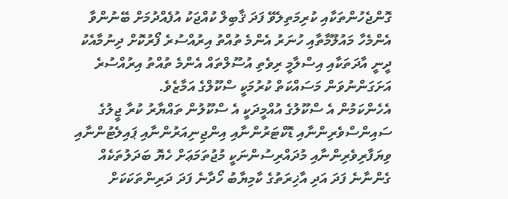ގޮންޖެހުންތަކާއި ކުރިމަތިލެވޭ ފަދަ ޤާބިލް ކުއްޖަކު އުފެއްދުމަށް ބޭނުންވާ އެންމެހާ މައުލޫމާތާއި ހުނަރު އެންމެ ތުއްތު އިރުއްސުރެ ފޯރުކޮށް ދިނުމާއެކު ދީނީ އާދަތަކާއި އިސްލާމީ ރިވެތި އުސޫލްތައް އެންމެ ތުއްތު އިރުއްސުރެ އަށަގަންނުވަން މަސައްކަތް ކުރުމަކީ ސްކޫލްގެ އަމާޒެވެ.
އެހެންކަމުން އެ ސްކޫލުގެ އުއްމީދަކީ އެ ސްކޫލުން ތައްޔާރު ކުރާ ޖީލުގެ ސައިންސްވެރިންނާއި ޑޮކްޓަރުންނާއި އިންޖިނިއަރުންނާއި ޕައިލެޓުންނާއި ވިޔަފާރިވެރިންނާއި މުދައްރިސުންނަކީ މުޖުތަމަޢަށް ހެޔޮ ބަދަލުތަކެއް ގެންނާނެ ފަދަ އަދި އާޚިރަތުގެ ކާމިޔާބު ހޯދާނެ ފަދަ ދަރިންތަކަކަށް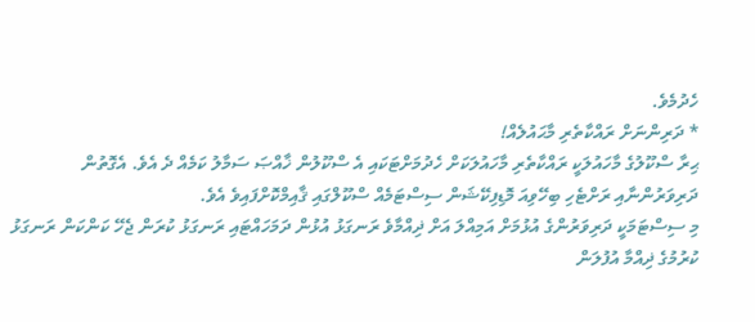ހެދުމެވެ.
* ދަރިންނަށް ރައްކާތެރި މާޙައުލެއް!
ޙިރާ ސްކޫލުގެ މާހައުލަކީ ރައްކާތެރި މާހައުލަކަށް ހެދުމަށްޓަކައި އެ ސްކޫލުން ޚާއްޞަ ސަމާލު ކަމެއް ދެ އެވެ. އެގޮތުން ދަރިވަރުންނާއި ރަށްޓެހި ބިހޭވިއަ މޮޑިފިކޭޝަން ސިސްޓަމެއް ސްކޫލްގައި ޤާއިމްކޮށްފައިވެ އެވެ.
މި ސިސްޓަމަކީ ދަރިވަރުންގެ އުޅުމަށް އަމިއްލަ އަށް ޛިއްމާވެ ރަނގަޅު އުޅުން ދަމަހައްޓައި ރަނގަޅު ކުރަން ޖެހޭ ކަންކަން ރަނގަޅު ކުރުމުގެ ޛިއްމާ އުފުލަން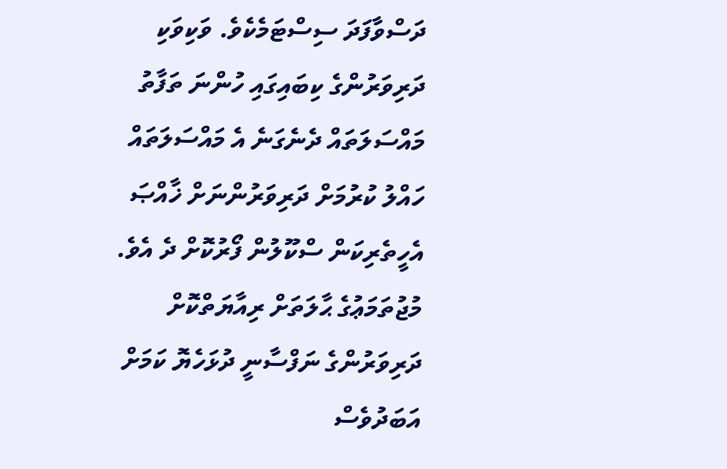ދަސްވާފަދަ ސިސްޓަމެކެވެ. ވަކިވަކި ދަރިވަރުންގެ ކިބައިގައި ހުންނަ ތަފާތު މައްސަލަތައް ދެނެގަނެ އެ މައްސަލަތައް ހައްލު ކުރުމަށް ދަރިވަރުންނަށް ޚާއްޞަ އެހީތެރިކަން ސްކޫލުން ފޯރުކޮށް ދެ އެވެ.
މުޖުތަމަޢުގެ ޙާލަތަށް ރިއާޔަތްކޮށް ދަރިވަރުންގެ ނަފްސާނީ ދުޅަހެޔޮ ކަމަށް އަބަދުވެސް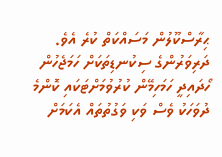ޙިރާސްކޫލުން މަސައްކަތް ކުރެ އެވެ. ދަރިވަރުންގެ ސިކުނޑިތަކަށް ހަމަޖެހުން ހޯދައިދީ ހަމަހިމޭން ކުރުވުމަށްޓަކައި ކޮންމެ ދުވަހަކު ވެސް ވަކި ވަގުތުތައް އެކަމަށް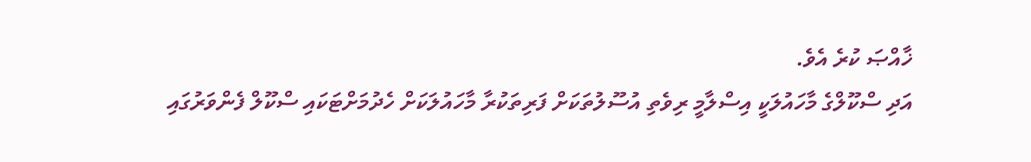ޚާއްޞަ ކުރެ އެވެ.
އަދި ސްކޫލްގެ މާހައުލަކީ އިސްލާމީ ރިވެތި އުސޫލުތަކަށް ފަރިތަކުރާ މާހައުލަކަށް ހެދުމަށްޓަކައި ސްކޫލް ފެންވަރުގައި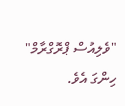"ވެލިއުސް ޕްރޮގްރާމް" ހިންގަ އެވެ.